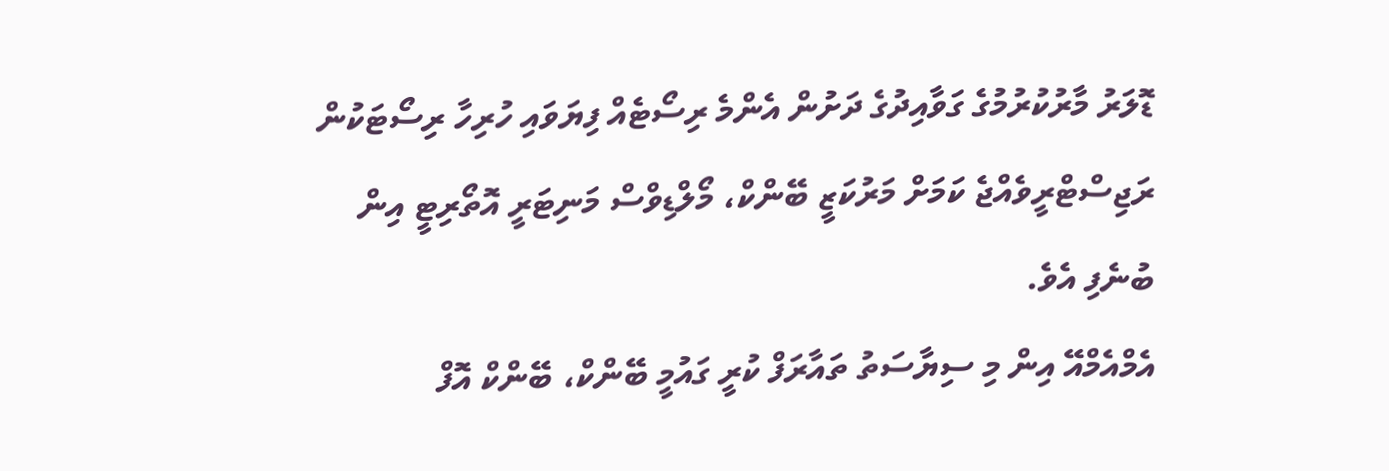ޑޮލަރު މާރުކުރުމުގެ ގަވާއިދުގެ ދަށުން އެންމެ ރިސޯޓެއް ފިޔަވައި ހުރިހާ ރިސޯޓަކުން ރަޖިސްޓްރީވެއްޖެ ކަމަށް މަރުކަޒީ ބޭންކް، މޯލްޑިވްސް މަނިޓަރީ އޮތޯރިޓީ އިން ބުނެފި އެވެ.
އެމްއެމްއޭ އިން މި ސިޔާސަތު ތައާރަފް ކުރީ ގައުމީ ބޭންކް، ބޭންކް އޮފް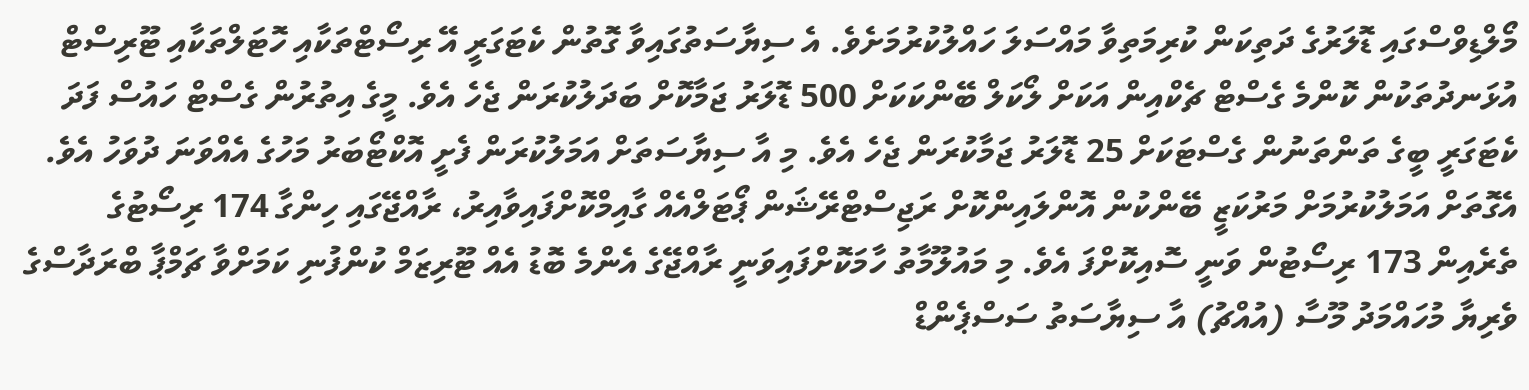މޯލްޑިވްސްގައި ޑޮލަރުގެ ދަތިކަން ކުރިމަތިވާ މައްސަލަ ހައްލުކުރުމަށެވެ. އެ ސިޔާސަތުގައިވާ ގޮތުން ކެޓަގަރީ އޭ ރިސޯޓްތަކާއި ހޮޓަލްތަކާއި ޓޫރިސްޓް އުޅަނދުތަކުން ކޮންމެ ގެސްޓް ޗެކްއިން އަކަށް ލޯކަލް ބޭންކަކަށް 500 ޑޮލަރު ޖަމާކޮށް ބަދަލުކުރަން ޖެހެ އެވެ. މީގެ އިތުރުން ގެސްޓް ހައުސް ފަދަ ކެޓަގަރީ ބީގެ ތަންތަނުން ގެސްޓަކަށް 25 ޑޮލަރު ޖަމާކުރަން ޖެހެ އެވެ. މި އާ ސިޔާސަތަށް އަމަލުކުރަން ފެށީ އޮކްޓޯބަރު މަހުގެ އެއްވަނަ ދުވަހު އެވެ.
އެގޮތަށް އަމަލުކުރުމަށް މަރުކަޒީ ބޭންކުން އޮންލައިންކޮށް ރަޖިސްޓްރޭޝަން ޕޯޓަލްއެއް ގާއިމްކޮށްފައިވާއިރު، ރާއްޖޭގައި ހިންގާ 174 ރިސޯޓުގެ ތެރެއިން 173 ރިސޯޓުން ވަނީ ސޮއިކޮށްފަ އެވެ. މި މައުލޫމާތު ހާމަކޮށްފައިވަނީ ރާއްޖޭގެ އެންމެ ބޮޑު އެއް ޓޫރިޒަމް ކުންފުނި ކަމަށްވާ ޗަމްޕާ ބްރަދާސްގެ ވެރިޔާ މުހައްމަދު މޫސާ (އުއްޗު) އާ ސިޔާސަތު ސަސްޕެންޑް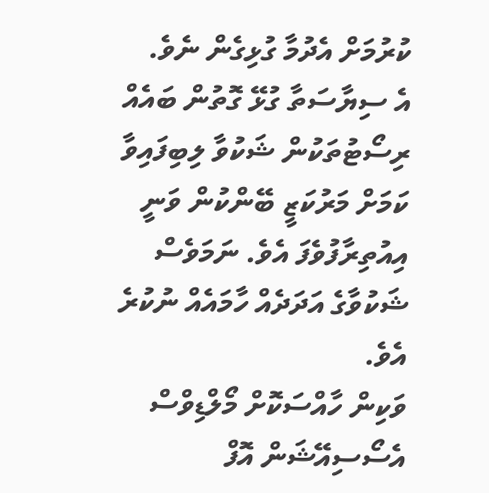ކުރުމަށް އެދުމާ ގުޅިގެން ނެވެ.
އެ ސިޔާސަތާ ގުޅޭ ގޮތުން ބައެއް ރިސޯޓުތަކުން ޝަކުވާ ލިބިފައިވާ ކަމަށް މަރުކަޒީ ބޭންކުން ވަނީ އިއުތިރާފުވެފަ އެވެ. ނަމަވެސް ޝަކުވާގެ އަދަދެއް ހާމައެއް ނުކުރެ އެވެ.
ވަކިން ހާއްސަކޮށް މޯލްޑިވްސް އެސޯސިއޭޝަން އޮފް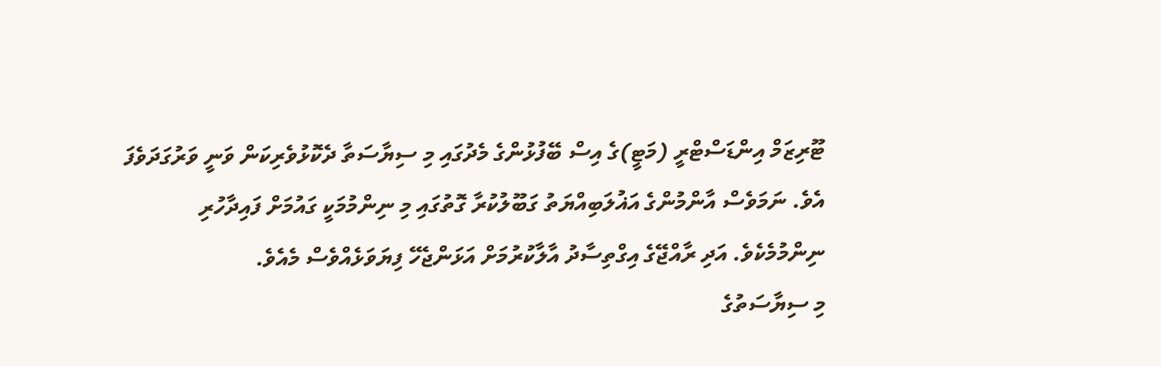ޓޫރިޒަމް އިންޑަސްޓްރީ (މަޓީ)ގެ އިސް ބޭފުޅުންގެ މެދުގައި މި ސިޔާސަތާ ދެކޮޅުވެރިކަން ވަނީ ވަރުގަދަވެފަ އެވެ. ނަމަވެސް އާންމުންގެ އަޣުލަބިއްޔަތު ގަބޫލުކުރާ ގޮތުގައި މި ނިންމުމަކީ ގައުމަށް ފައިދާހުރި ނިންމުމެކެވެ. އަދި ރާއްޖޭގެ އިގްތިސާދު އާލާކުރުމަށް އަޅަންޖެހޭ ފިޔަވަޅެއްވެސް މެއެވެ.
މި ސިޔާސަތުގެ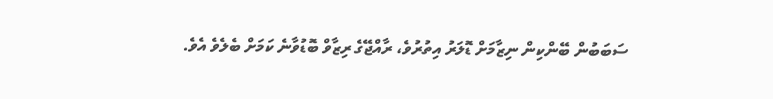ސަބަބުން ބޭންކިން ނިޒާމަށް ޑޮލަރު އިތުރުވެ، ރާއްޖޭގެ ރިޒާވް ބޮޑުވާނެ ކަމަށް ބެލެވެ އެވެ.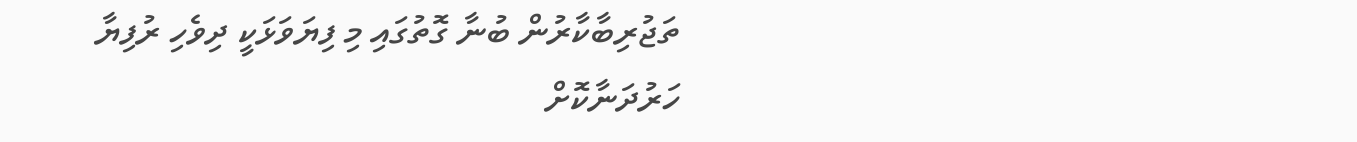ތަޖުރިބާކާރުން ބުނާ ގޮތުގައި މި ފިޔަވަޅަކީ ދިވެހި ރުފިޔާ ހަރުދަނާކޮށް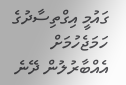ގައުމީ އިގްތިސާދުގެ ހަމަޖެހުމަށް އެއްބާރުލުން ދޭނެ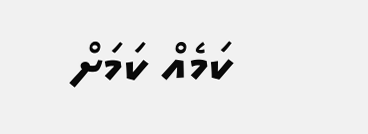ކަމެއް ކަމަށް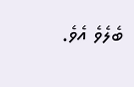ބެލެވެ އެވެ.